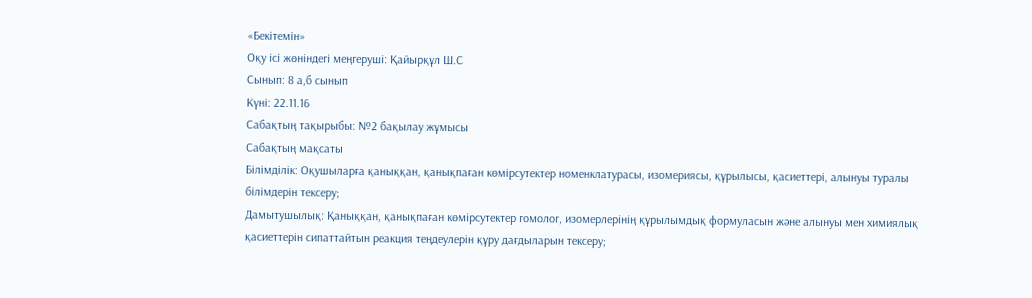«Бекітемін»
Оқу ісі жөніндегі меңгеруші: Қайырқұл Ш.С
Сынып: 8 а,б сынып
Күні: 22.11.16
Сабақтың тақырыбы: №2 бақылау жұмысы
Сабақтың мақсаты
Білімділік: Оқушыларға қаныққан, қанықпаған көмірсутектер номенклатурасы, изомериясы, құрылысы, қасиеттері, алынуы туралы білімдерін тексеру;
Дамытушылық: Қаныққан, қанықпаған көмірсутектер гомолог, изомерлерінің құрылымдық формуласын және алынуы мен химиялық қасиеттерін сипаттайтын реакция теңдеулерін құру дағдыларын тексеру;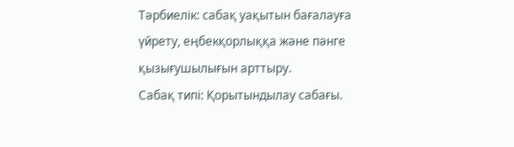Тәрбиелік: сабақ уақытын бағалауға үйрету, еңбекқорлыққа және пәнге қызығушылығын арттыру.
Сабақ типі: Қорытындылау сабағы.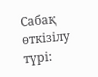Сабақ өткізілу түрі: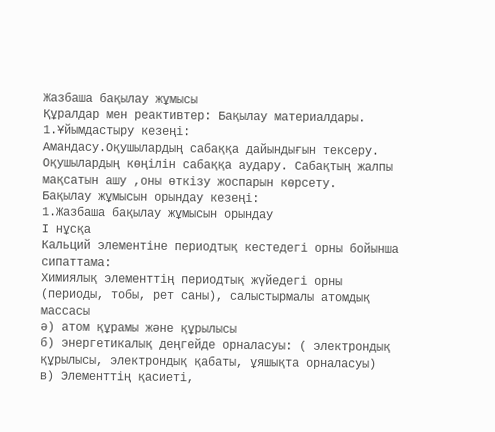Жазбаша бақылау жұмысы
Құралдар мен реактивтер: Бақылау материалдары.
1.Ұйымдастыру кезеңі:
Амандасу.Оқушылардың сабаққа дайындығын тексеру. Оқушылардың көңілін сабаққа аудару. Сабақтың жалпы мақсатын ашу ,оны өткізу жоспарын көрсету.
Бақылау жұмысын орындау кезеңі:
1.Жазбаша бақылау жұмысын орындау
І нұсқа
Кальций элементіне периодтық кестедегі орны бойынша сипаттама:
Химиялық элементтің периодтық жүйедегі орны (периоды, тобы, рет саны), салыстырмалы атомдық массасы
ә) атом құрамы және құрылысы
б) энергетикалық деңгейде орналасуы: ( электрондық құрылысы, электрондық қабаты, ұяшықта орналасуы)
в) Элементтің қасиеті,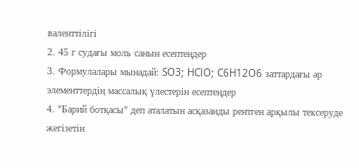валенттілігі
2. 45 г судағы моль санын есептеңдер
3. Формулалары мынадай: SO3; HClO; C6H12O6 заттардағы әр элементтердің массалық үлестерін есептеңдер
4. "Барий ботқасы" деп аталатын асқазанды рентген арқылы тексеруде жегізетін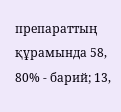препараттың құрамында 58, 80% - барий; 13,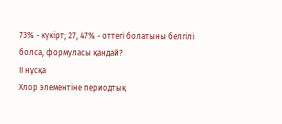73% - күкірт; 27, 47% - оттегі болатыны белгілі болса, формуласы қандай?
ІІ нұсқа
Хлор элементіне периодтық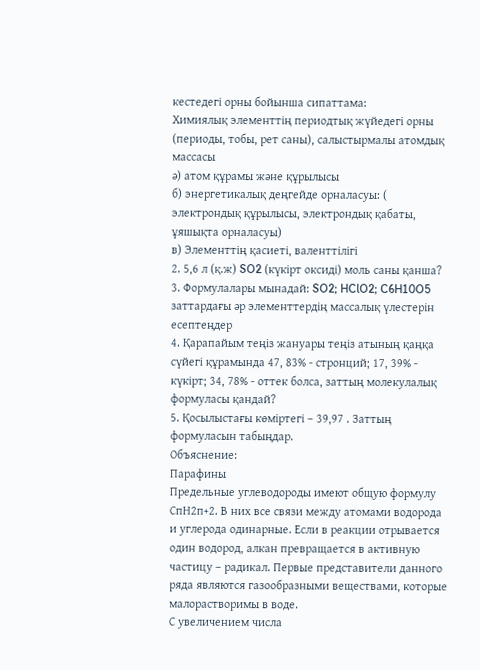кестедегі орны бойынша сипаттама:
Химиялық элементтің периодтық жүйедегі орны (периоды, тобы, рет саны), салыстырмалы атомдық массасы
ә) атом құрамы және құрылысы
б) энергетикалық деңгейде орналасуы: ( электрондық құрылысы, электрондық қабаты, ұяшықта орналасуы)
в) Элементтің қасиеті, валенттілігі
2. 5,6 л (қ.ж) SO2 (күкірт оксиді) моль саны қанша?
3. Формулалары мынадай: SO2; HClO2; C6H10O5 заттардағы әр элементтердің массалық үлестерін есептеңдер
4. Қарапайым теңіз жануары теңіз атының қаңқа сүйегі құрамында 47, 83% - стронций; 17, 39% - күкірт; 34, 78% - оттек болса, заттың молекулалық формуласы қандай?
5. Қосылыстағы көміртегі – 39,97 . Заттың формуласын табыңдар.
Объяснение:
Парафины
Предельные углеводороды имеют общую формулу СпН2п+2. В них все связи между атомами водорода и углерода одинарные. Если в реакции отрывается один водород, алкан превращается в активную частицу – радикал. Первые представители данного ряда являются газообразными веществами, которые малорастворимы в воде.
С увеличением числа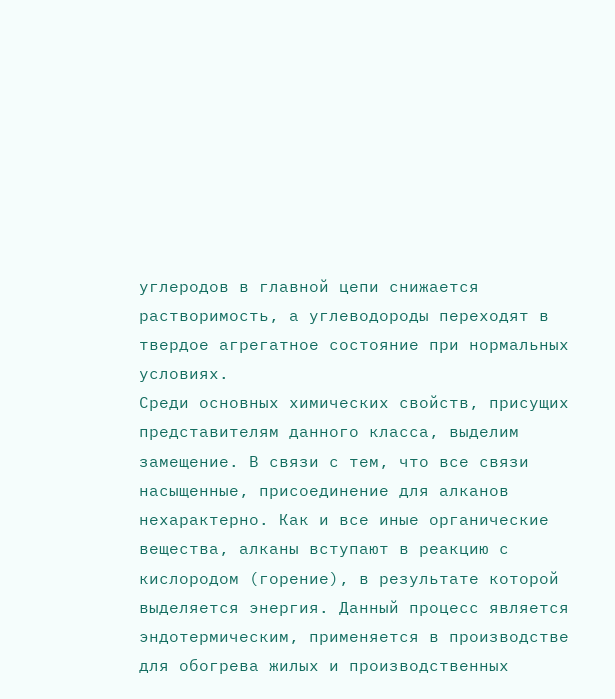углеродов в главной цепи снижается растворимость, а углеводороды переходят в твердое агрегатное состояние при нормальных условиях.
Среди основных химических свойств, присущих представителям данного класса, выделим замещение. В связи с тем, что все связи насыщенные, присоединение для алканов нехарактерно. Как и все иные органические вещества, алканы вступают в реакцию с кислородом (горение), в результате которой выделяется энергия. Данный процесс является эндотермическим, применяется в производстве для обогрева жилых и производственных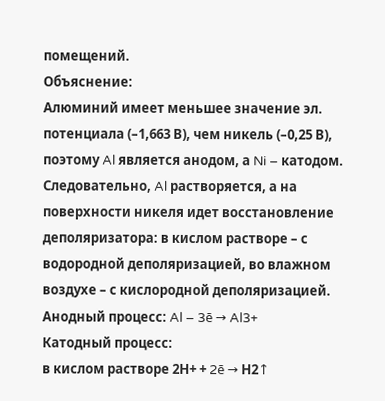помещений.
Объяснение:
Алюминий имеет меньшее значение эл. потенциала (–1,663 В), чем никель (–0,25 В), поэтому Al является анодом, а Ni – катодом. Следовательно, Al растворяется, а на поверхности никеля идет восстановление деполяризатора: в кислом растворе – с водородной деполяризацией, во влажном воздухе – с кислородной деполяризацией.
Анодный процесс: Al – 3ē → Al3+
Катодный процесс:
в кислом растворе 2Н+ + 2ē → Н2↑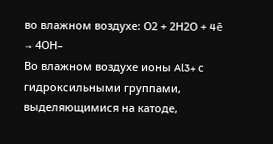во влажном воздухе: О2 + 2Н2О + 4ē → 4ОН–
Во влажном воздухе ионы Al3+ с гидроксильными группами, выделяющимися на катоде,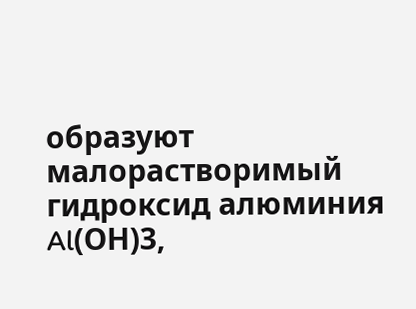образуют малорастворимый гидроксид алюминия Al(ОН)3,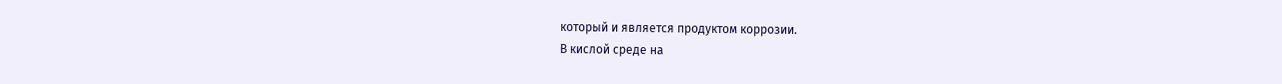который и является продуктом коррозии.
В кислой среде на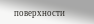поверхности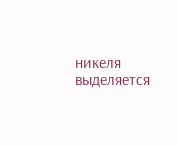никеля выделяется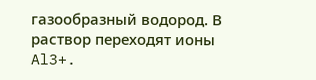газообразный водород. В раствор переходят ионы Al3+.